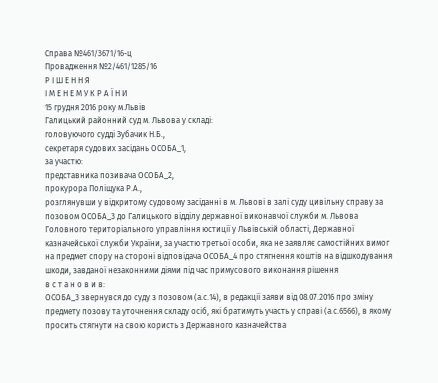Справа №461/3671/16-ц
Провадження №2/461/1285/16
Р І Ш Е Н Н Я
І М Е Н Е М У К Р А Ї Н И
15 грудня 2016 року м.Львів
Галицький районний суд м. Львова у складі:
головуючого судді Зубачик Н.Б.,
секретаря судових засідань ОСОБА_1,
за участю:
представника позивача ОСОБА_2,
прокурора Поліщука Р.А.,
розглянувши у відкритому судовому засіданні в м. Львові в залі суду цивільну справу за позовом ОСОБА_3 до Галицького відділу державної виконавчої служби м. Львова Головного територіального управління юстиції у Львівській області, Державної казначейської служби України, за участю третьої особи, яка не заявляє самостійних вимог на предмет спору на стороні відповідача ОСОБА_4 про стягнення коштів на відшкодування шкоди, завданої незаконними діями під час примусового виконання рішення
в с т а н о в и в:
ОСОБА_3 звернувся до суду з позовом (а.с.14), в редакції заяви від 08.07.2016 про зміну предмету позову та уточнення складу осіб, які братимуть участь у справі (а.с.6566), в якому просить стягнути на свою користь з Державного казначейства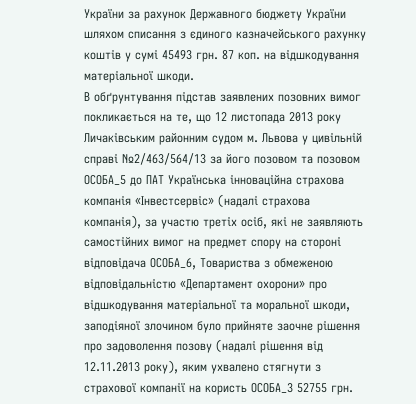України за рахунок Державного бюджету України шляхом списання з єдиного казначейського рахунку коштів у сумі 45493 грн. 87 коп. на відшкодування матеріальної шкоди.
В обґрунтування підстав заявлених позовних вимог покликається на те, що 12 листопада 2013 року Личаківським районним судом м. Львова у цивільній справі №2/463/564/13 за його позовом та позовом ОСОБА_5 до ПАТ Українська інноваційна страхова компанія «Інвестсервіс» (надалі страхова компанія), за участю третіх осіб, які не заявляють самостійних вимог на предмет спору на стороні відповідача ОСОБА_6, Товариства з обмеженою відповідальністю «Департамент охорони» про відшкодування матеріальної та моральної шкоди, заподіяної злочином було прийняте заочне рішення про задоволення позову (надалі рішення від 12.11.2013 року), яким ухвалено стягнути з страхової компанії на користь ОСОБА_3 52755 грн.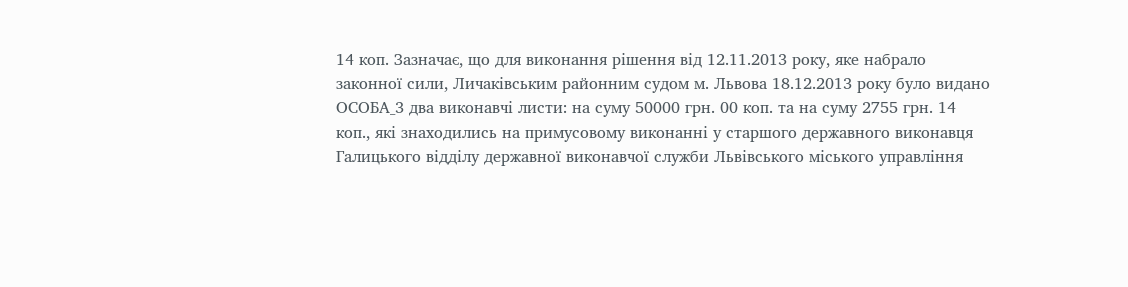14 коп. Зазначає, що для виконання рішення від 12.11.2013 року, яке набрало законної сили, Личаківським районним судом м. Львова 18.12.2013 року було видано ОСОБА_3 два виконавчі листи: на суму 50000 грн. 00 коп. та на суму 2755 грн. 14 коп., які знаходились на примусовому виконанні у старшого державного виконавця Галицького відділу державної виконавчої служби Львівського міського управління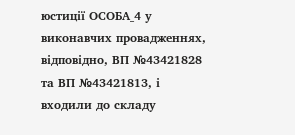юстиції ОСОБА_4 у виконавчих провадженнях, відповідно, ВП №43421828 та ВП №43421813, і входили до складу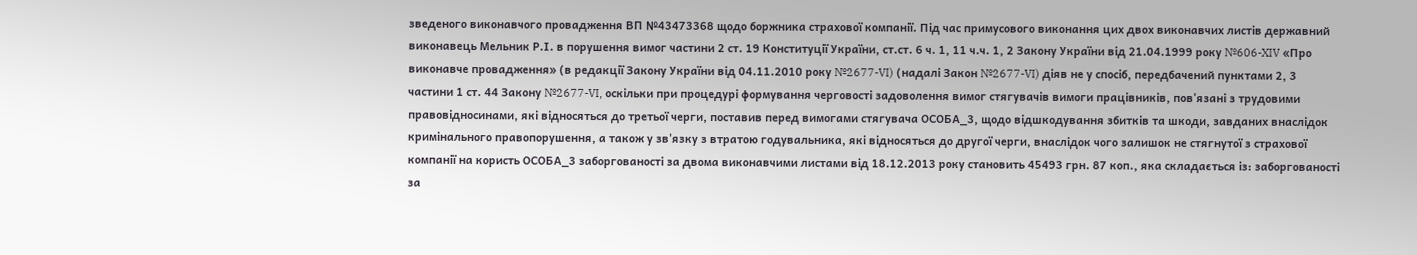зведеного виконавчого провадження ВП №43473368 щодо боржника страхової компанії. Під час примусового виконання цих двох виконавчих листів державний виконавець Мельник Р.І. в порушення вимог частини 2 ст. 19 Конституції України, ст.ст. 6 ч. 1, 11 ч.ч. 1, 2 Закону України від 21.04.1999 року №606-XIV «Про виконавче провадження» (в редакції Закону України від 04.11.2010 року №2677-VI) (надалі Закон №2677-VI) діяв не у спосіб, передбачений пунктами 2, 3 частини 1 ст. 44 Закону №2677-VI, оскільки при процедурі формування черговості задоволення вимог стягувачів вимоги працівників, пов'язані з трудовими правовідносинами, які відносяться до третьої черги, поставив перед вимогами стягувача ОСОБА_3, щодо відшкодування збитків та шкоди, завданих внаслідок кримінального правопорушення, а також у зв'язку з втратою годувальника, які відносяться до другої черги, внаслідок чого залишок не стягнутої з страхової компанії на користь ОСОБА_3 заборгованості за двома виконавчими листами від 18.12.2013 року становить 45493 грн. 87 коп., яка складається із: заборгованості за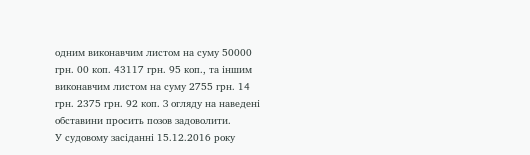одним виконавчим листом на суму 50000 грн. 00 коп. 43117 грн. 95 коп., та іншим виконавчим листом на суму 2755 грн. 14 грн. 2375 грн. 92 коп. З огляду на наведені обставини просить позов задоволити.
У судовому засіданні 15.12.2016 року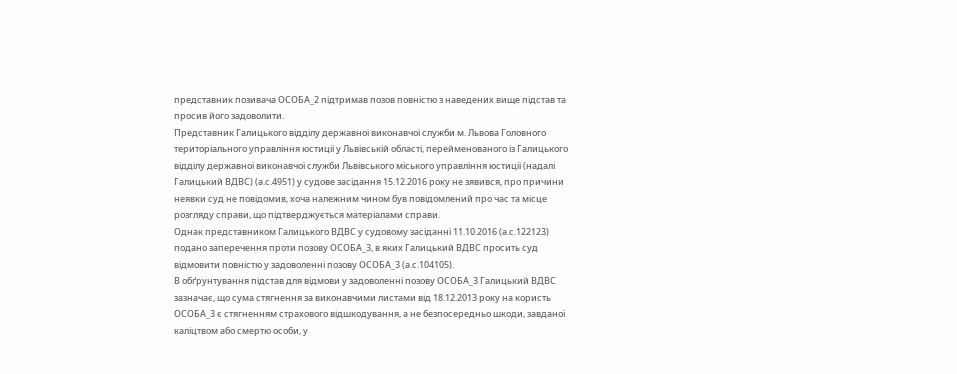представник позивача ОСОБА_2 підтримав позов повністю з наведених вище підстав та просив його задоволити.
Представник Галицького відділу державної виконавчої служби м. Львова Головного територіального управління юстиції у Львівській області, перейменованого із Галицького відділу державної виконавчої служби Львівського міського управління юстиції (надалі Галицький ВДВС) (а.с.4951) у судове засідання 15.12.2016 року не зявився, про причини неявки суд не повідомив, хоча належним чином був повідомлений про час та місце розгляду справи, що підтверджується матеріалами справи.
Однак представником Галицького ВДВС у судовому засіданні 11.10.2016 (а.с.122123) подано заперечення проти позову ОСОБА_3, в яких Галицький ВДВС просить суд відмовити повністю у задоволенні позову ОСОБА_3 (а.с.104105).
В обґрунтування підстав для відмови у задоволенні позову ОСОБА_3 Галицький ВДВС зазначає, що сума стягнення за виконавчими листами від 18.12.2013 року на користь ОСОБА_3 є стягненням страхового відшкодування, а не безпосередньо шкоди, завданої каліцтвом або смертю особи, у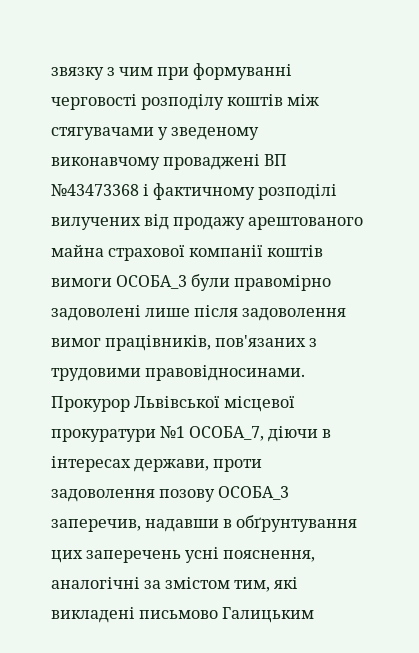звязку з чим при формуванні черговості розподілу коштів між стягувачами у зведеному виконавчому проваджені ВП №43473368 і фактичному розподілі вилучених від продажу арештованого майна страхової компанії коштів вимоги ОСОБА_3 були правомірно задоволені лише після задоволення вимог працівників, пов'язаних з трудовими правовідносинами.
Прокурор Львівської місцевої прокуратури №1 ОСОБА_7, діючи в інтересах держави, проти задоволення позову ОСОБА_3 заперечив, надавши в обґрунтування цих заперечень усні пояснення, аналогічні за змістом тим, які викладені письмово Галицьким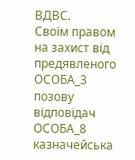ВДВС.
Своїм правом на захист від предявленого ОСОБА_3 позову відповідач ОСОБА_8 казначейська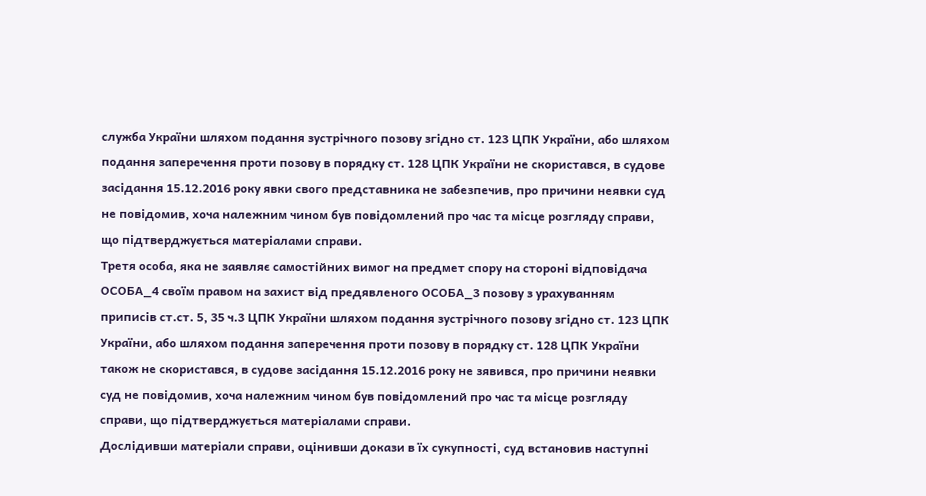служба України шляхом подання зустрічного позову згідно ст. 123 ЦПК України, або шляхом подання заперечення проти позову в порядку ст. 128 ЦПК України не скористався, в судове засідання 15.12.2016 року явки свого представника не забезпечив, про причини неявки суд не повідомив, хоча належним чином був повідомлений про час та місце розгляду справи, що підтверджується матеріалами справи.
Третя особа, яка не заявляє самостійних вимог на предмет спору на стороні відповідача ОСОБА_4 своїм правом на захист від предявленого ОСОБА_3 позову з урахуванням приписів ст.ст. 5, 35 ч.3 ЦПК України шляхом подання зустрічного позову згідно ст. 123 ЦПК України, або шляхом подання заперечення проти позову в порядку ст. 128 ЦПК України також не скористався, в судове засідання 15.12.2016 року не зявився, про причини неявки суд не повідомив, хоча належним чином був повідомлений про час та місце розгляду справи, що підтверджується матеріалами справи.
Дослідивши матеріали справи, оцінивши докази в їх сукупності, суд встановив наступні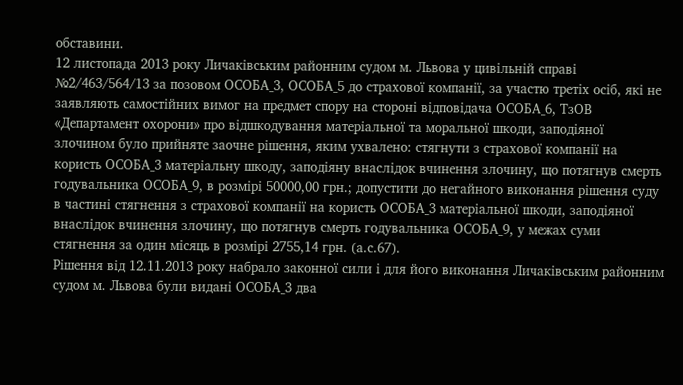обставини.
12 листопада 2013 року Личаківським районним судом м. Львова у цивільній справі №2/463/564/13 за позовом ОСОБА_3, ОСОБА_5 до страхової компанії, за участю третіх осіб, які не заявляють самостійних вимог на предмет спору на стороні відповідача ОСОБА_6, ТзОВ «Департамент охорони» про відшкодування матеріальної та моральної шкоди, заподіяної злочином було прийняте заочне рішення, яким ухвалено: стягнути з страхової компанії на користь ОСОБА_3 матеріальну шкоду, заподіяну внаслідок вчинення злочину, що потягнув смерть годувальника ОСОБА_9, в розмірі 50000,00 грн.; допустити до негайного виконання рішення суду в частині стягнення з страхової компанії на користь ОСОБА_3 матеріальної шкоди, заподіяної внаслідок вчинення злочину, що потягнув смерть годувальника ОСОБА_9, у межах суми стягнення за один місяць в розмірі 2755,14 грн. (а.с.67).
Рішення від 12.11.2013 року набрало законної сили і для його виконання Личаківським районним судом м. Львова були видані ОСОБА_3 два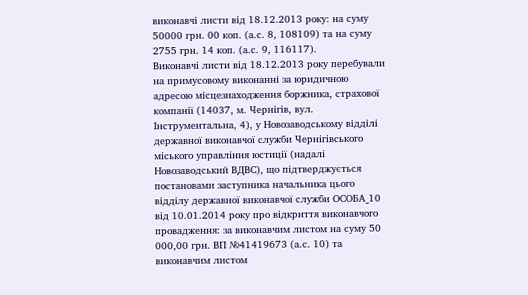виконавчі листи від 18.12.2013 року: на суму 50000 грн. 00 коп. (а.с. 8, 108109) та на суму 2755 грн. 14 коп. (а.с. 9, 116117).
Виконавчі листи від 18.12.2013 року перебували на примусовому виконанні за юридичною адресою місцезнаходження боржника, страхової компанії (14037, м. Чернігів, вул. Інструментальна, 4), у Новозаводському відділі державної виконавчої служби Чернігівського міського управління юстиції (надалі Новозаводський ВДВС), що підтверджується постановами заступника начальника цього відділу державної виконавчої служби ОСОБА_10 від 10.01.2014 року про відкриття виконавчого провадження: за виконавчим листом на суму 50 000,00 грн. ВП №41419673 (а.с. 10) та виконавчим листом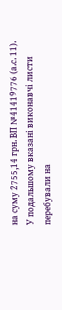на суму 2755,14 грн. ВП №41419776 (а.с. 11).
У подальшому вказані виконавчі листи перебували на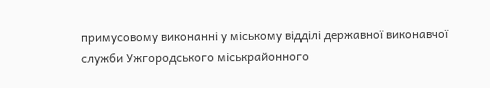примусовому виконанні у міському відділі державної виконавчої служби Ужгородського міськрайонного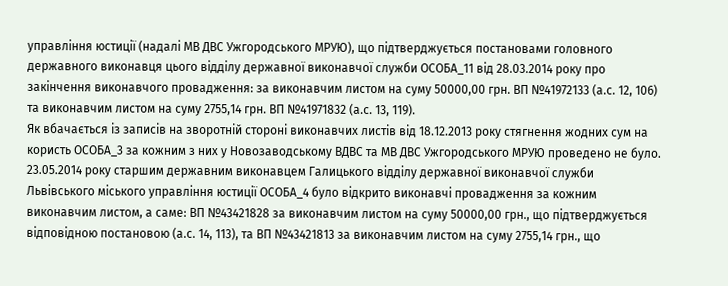управління юстиції (надалі МВ ДВС Ужгородського МРУЮ), що підтверджується постановами головного державного виконавця цього відділу державної виконавчої служби ОСОБА_11 від 28.03.2014 року про закінчення виконавчого провадження: за виконавчим листом на суму 50000,00 грн. ВП №41972133 (а.с. 12, 106) та виконавчим листом на суму 2755,14 грн. ВП №41971832 (а.с. 13, 119).
Як вбачається із записів на зворотній стороні виконавчих листів від 18.12.2013 року стягнення жодних сум на користь ОСОБА_3 за кожним з них у Новозаводському ВДВС та МВ ДВС Ужгородського МРУЮ проведено не було.
23.05.2014 року старшим державним виконавцем Галицького відділу державної виконавчої служби Львівського міського управління юстиції ОСОБА_4 було відкрито виконавчі провадження за кожним виконавчим листом, а саме: ВП №43421828 за виконавчим листом на суму 50000,00 грн., що підтверджується відповідною постановою (а.с. 14, 113), та ВП №43421813 за виконавчим листом на суму 2755,14 грн., що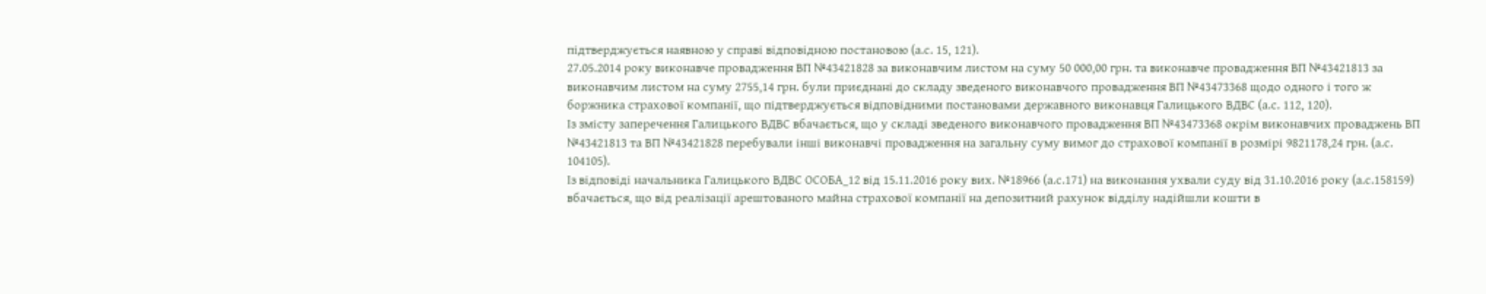підтверджується наявною у справі відповідною постановою (а.с. 15, 121).
27.05.2014 року виконавче провадження ВП №43421828 за виконавчим листом на суму 50 000,00 грн. та виконавче провадження ВП №43421813 за виконавчим листом на суму 2755,14 грн. були приєднані до складу зведеного виконавчого провадження ВП №43473368 щодо одного і того ж боржника страхової компанії, що підтверджується відповідними постановами державного виконавця Галицького ВДВС (а.с. 112, 120).
Із змісту заперечення Галицького ВДВС вбачається, що у складі зведеного виконавчого провадження ВП №43473368 окрім виконавчих проваджень ВП №43421813 та ВП №43421828 перебували інші виконавчі провадження на загальну суму вимог до страхової компанії в розмірі 9821178,24 грн. (а.с. 104105).
Із відповіді начальника Галицького ВДВС ОСОБА_12 від 15.11.2016 року вих. №18966 (а.с.171) на виконання ухвали суду від 31.10.2016 року (а.с.158159) вбачається, що від реалізації арештованого майна страхової компанії на депозитний рахунок відділу надійшли кошти в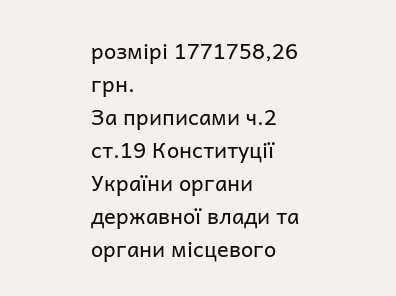розмірі 1771758,26 грн.
За приписами ч.2 ст.19 Конституції України органи державної влади та органи місцевого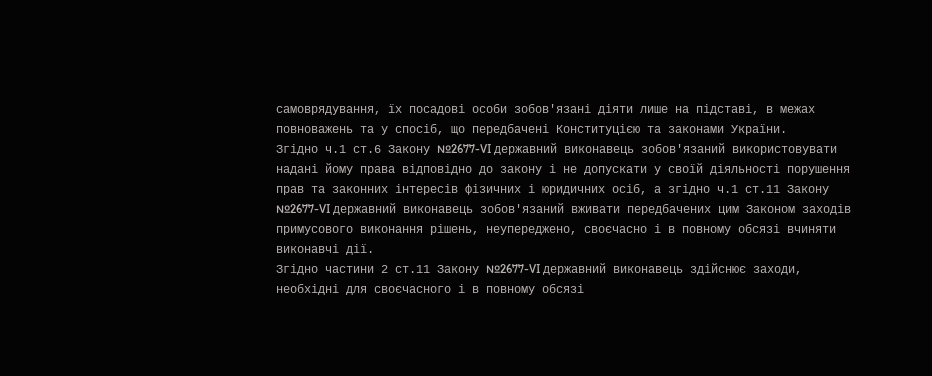самоврядування, їх посадові особи зобов'язані діяти лише на підставі, в межах повноважень та у спосіб, що передбачені Конституцією та законами України.
Згідно ч.1 ст.6 Закону №2677-VI державний виконавець зобов'язаний використовувати надані йому права відповідно до закону і не допускати у своїй діяльності порушення прав та законних інтересів фізичних і юридичних осіб, а згідно ч.1 ст.11 Закону №2677-VI державний виконавець зобов'язаний вживати передбачених цим Законом заходів примусового виконання рішень, неупереджено, своєчасно і в повному обсязі вчиняти виконавчі дії.
Згідно частини 2 ст.11 Закону №2677-VI державний виконавець здійснює заходи, необхідні для своєчасного і в повному обсязі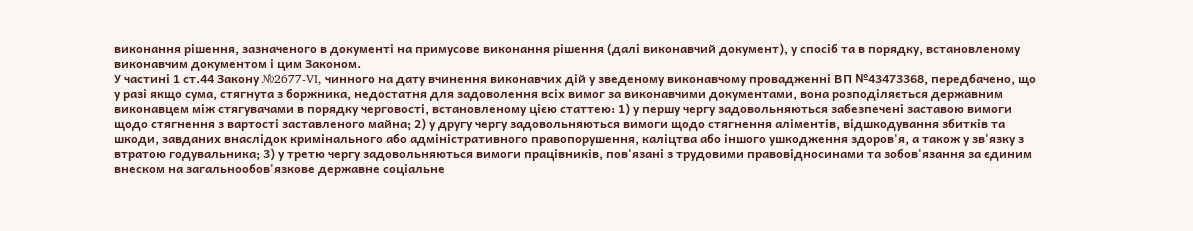виконання рішення, зазначеного в документі на примусове виконання рішення (далі виконавчий документ), у спосіб та в порядку, встановленому виконавчим документом і цим Законом.
У частині 1 ст.44 Закону №2677-VI, чинного на дату вчинення виконавчих дій у зведеному виконавчому провадженні ВП №43473368, передбачено, що у разі якщо сума, стягнута з боржника, недостатня для задоволення всіх вимог за виконавчими документами, вона розподіляється державним виконавцем між стягувачами в порядку черговості, встановленому цією статтею: 1) у першу чергу задовольняються забезпечені заставою вимоги щодо стягнення з вартості заставленого майна; 2) у другу чергу задовольняються вимоги щодо стягнення аліментів, відшкодування збитків та шкоди, завданих внаслідок кримінального або адміністративного правопорушення, каліцтва або іншого ушкодження здоров'я, а також у зв'язку з втратою годувальника; 3) у третю чергу задовольняються вимоги працівників, пов'язані з трудовими правовідносинами та зобов'язання за єдиним внеском на загальнообов'язкове державне соціальне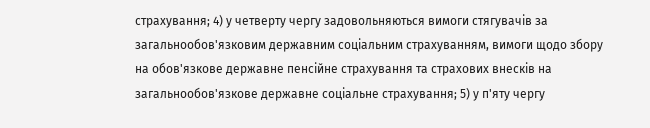страхування; 4) у четверту чергу задовольняються вимоги стягувачів за загальнообов'язковим державним соціальним страхуванням, вимоги щодо збору на обов'язкове державне пенсійне страхування та страхових внесків на загальнообов'язкове державне соціальне страхування; 5) у п'яту чергу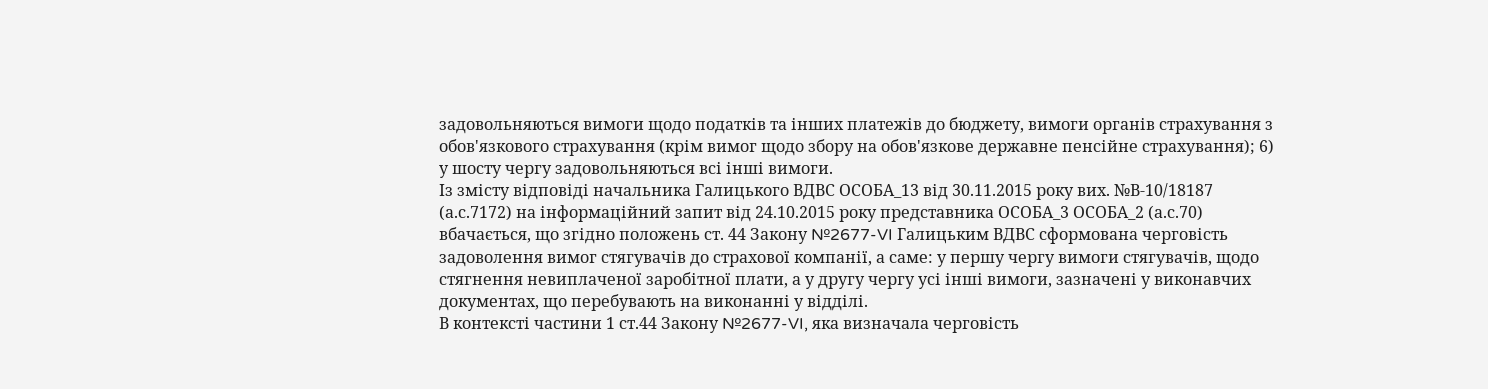задовольняються вимоги щодо податків та інших платежів до бюджету, вимоги органів страхування з обов'язкового страхування (крім вимог щодо збору на обов'язкове державне пенсійне страхування); 6) у шосту чергу задовольняються всі інші вимоги.
Із змісту відповіді начальника Галицького ВДВС ОСОБА_13 від 30.11.2015 року вих. №В-10/18187 (а.с.7172) на інформаційний запит від 24.10.2015 року представника ОСОБА_3 ОСОБА_2 (а.с.70) вбачається, що згідно положень ст. 44 Закону №2677-VI Галицьким ВДВС сформована черговість задоволення вимог стягувачів до страхової компанії, а саме: у першу чергу вимоги стягувачів, щодо стягнення невиплаченої заробітної плати, а у другу чергу усі інші вимоги, зазначені у виконавчих документах, що перебувають на виконанні у відділі.
В контексті частини 1 ст.44 Закону №2677-VI, яка визначала черговість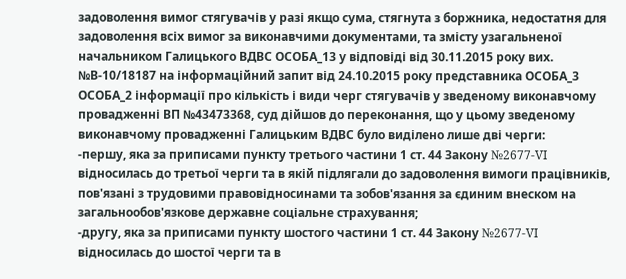задоволення вимог стягувачів у разі якщо сума, стягнута з боржника, недостатня для задоволення всіх вимог за виконавчими документами, та змісту узагальненої начальником Галицького ВДВС ОСОБА_13 у відповіді від 30.11.2015 року вих. №В-10/18187 на інформаційний запит від 24.10.2015 року представника ОСОБА_3 ОСОБА_2 інформації про кількість і види черг стягувачів у зведеному виконавчому провадженні ВП №43473368, суд дійшов до переконання, що у цьому зведеному виконавчому провадженні Галицьким ВДВС було виділено лише дві черги:
-першу, яка за приписами пункту третього частини 1 ст. 44 Закону №2677-VI відносилась до третьої черги та в якій підлягали до задоволення вимоги працівників, пов'язані з трудовими правовідносинами та зобов'язання за єдиним внеском на загальнообов'язкове державне соціальне страхування;
-другу, яка за приписами пункту шостого частини 1 ст. 44 Закону №2677-VI відносилась до шостої черги та в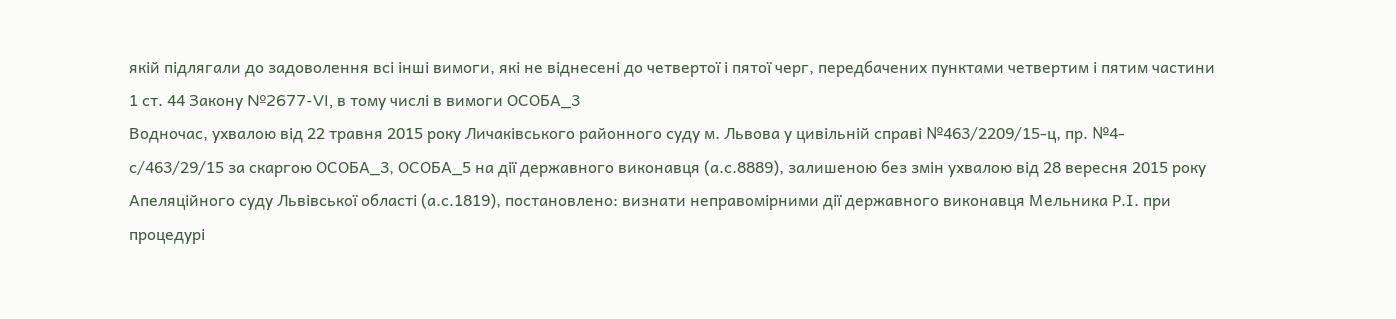якій підлягали до задоволення всі інші вимоги, які не віднесені до четвертої і пятої черг, передбачених пунктами четвертим і пятим частини 1 ст. 44 Закону №2677-VI, в тому числі в вимоги ОСОБА_3
Водночас, ухвалою від 22 травня 2015 року Личаківського районного суду м. Львова у цивільній справі №463/2209/15-ц, пр. №4-с/463/29/15 за скаргою ОСОБА_3, ОСОБА_5 на дії державного виконавця (а.с.8889), залишеною без змін ухвалою від 28 вересня 2015 року Апеляційного суду Львівської області (а.с.1819), постановлено: визнати неправомірними дії державного виконавця Мельника Р.І. при процедурі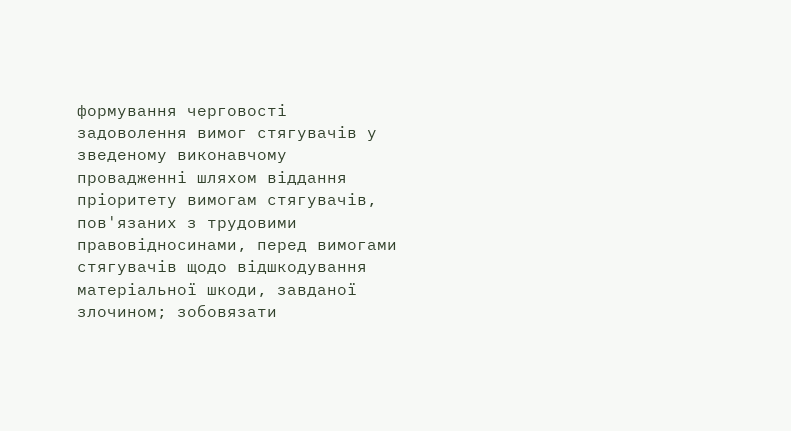формування черговості задоволення вимог стягувачів у зведеному виконавчому провадженні шляхом віддання пріоритету вимогам стягувачів, пов'язаних з трудовими правовідносинами, перед вимогами стягувачів щодо відшкодування матеріальної шкоди, завданої злочином; зобовязати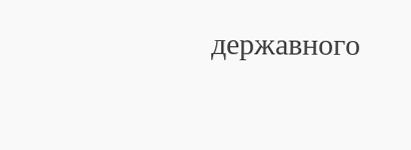державного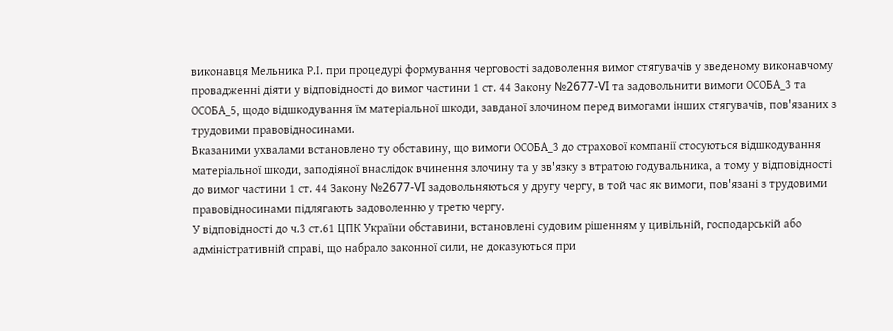виконавця Мельника Р.І. при процедурі формування черговості задоволення вимог стягувачів у зведеному виконавчому провадженні діяти у відповідності до вимог частини 1 ст. 44 Закону №2677-VI та задовольнити вимоги ОСОБА_3 та ОСОБА_5, щодо відшкодування їм матеріальної шкоди, завданої злочином перед вимогами інших стягувачів, пов'язаних з трудовими правовідносинами.
Вказаними ухвалами встановлено ту обставину, що вимоги ОСОБА_3 до страхової компанії стосуються відшкодування матеріальної шкоди, заподіяної внаслідок вчинення злочину та у зв'язку з втратою годувальника, а тому у відповідності до вимог частини 1 ст. 44 Закону №2677-VI задовольняються у другу чергу, в той час як вимоги, пов'язані з трудовими правовідносинами підлягають задоволенню у третю чергу.
У відповідності до ч.3 ст.61 ЦПК України обставини, встановлені судовим рішенням у цивільній, господарській або адміністративній справі, що набрало законної сили, не доказуються при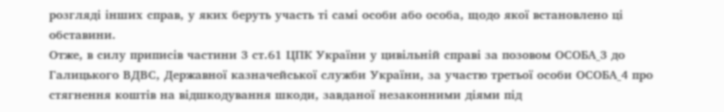розгляді інших справ, у яких беруть участь ті самі особи або особа, щодо якої встановлено ці обставини.
Отже, в силу приписів частини 3 ст.61 ЦПК України у цивільній справі за позовом ОСОБА_3 до Галицького ВДВС, Державної казначейської служби України, за участю третьої особи ОСОБА_4 про стягнення коштів на відшкодування шкоди, завданої незаконними діями під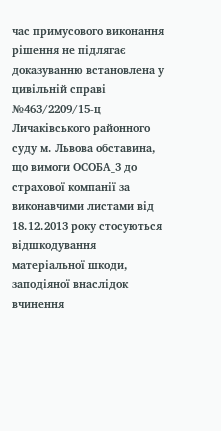час примусового виконання рішення не підлягає доказуванню встановлена у цивільній справі №463/2209/15-ц Личаківського районного суду м. Львова обставина, що вимоги ОСОБА_3 до страхової компанії за виконавчими листами від 18.12.2013 року стосуються відшкодування матеріальної шкоди, заподіяної внаслідок вчинення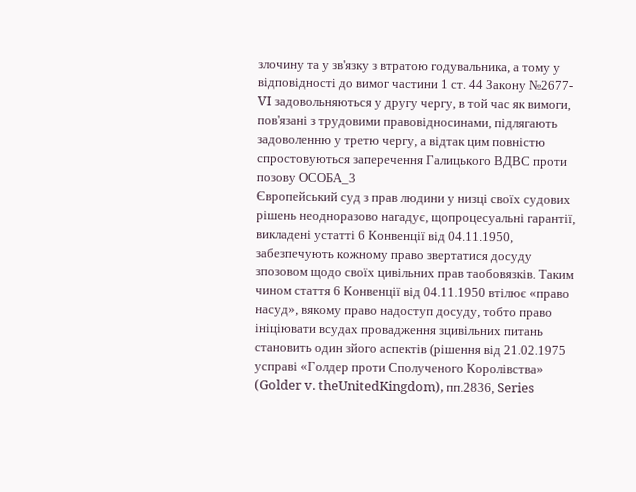злочину та у зв'язку з втратою годувальника, а тому у відповідності до вимог частини 1 ст. 44 Закону №2677-VI задовольняються у другу чергу, в той час як вимоги, пов'язані з трудовими правовідносинами, підлягають задоволенню у третю чергу, а відтак цим повністю спростовуються заперечення Галицького ВДВС проти позову ОСОБА_3
Європейський суд з прав людини у низці своїх судових рішень неодноразово нагадує, щопроцесуальні гарантії, викладені устатті 6 Конвенції від 04.11.1950, забезпечують кожному право звертатися досуду зпозовом щодо своїх цивільних прав таобовязків. Таким чином стаття 6 Конвенції від 04.11.1950 втілює «право насуд», вякому право надоступ досуду, тобто право ініціювати всудах провадження зцивільних питань становить один зйого аспектів (рішення від 21.02.1975 усправі «Голдер проти Сполученого Королівства» (Golder v. theUnitedKingdom), пп.2836, Series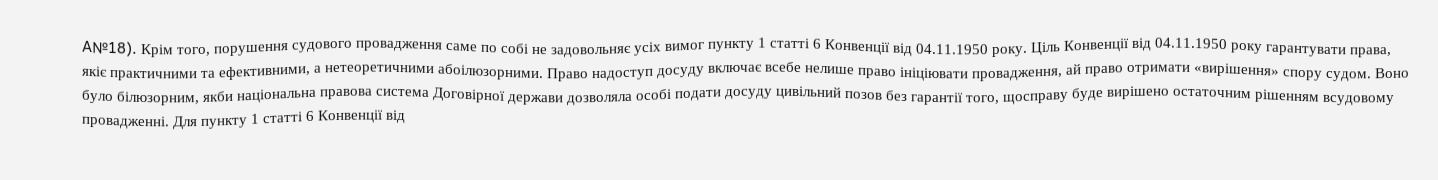A№18). Крім того, порушення судового провадження саме по собі не задовольняє усіх вимог пункту 1 статті 6 Конвенції від 04.11.1950 року. Ціль Конвенції від 04.11.1950 року гарантувати права, якіє практичними та ефективними, а нетеоретичними абоілюзорними. Право надоступ досуду включає всебе нелише право ініціювати провадження, ай право отримати «вирішення» спору судом. Воно було білюзорним, якби національна правова система Договірної держави дозволяла особі подати досуду цивільний позов без гарантії того, щосправу буде вирішено остаточним рішенням всудовому провадженні. Для пункту 1 статті 6 Конвенції від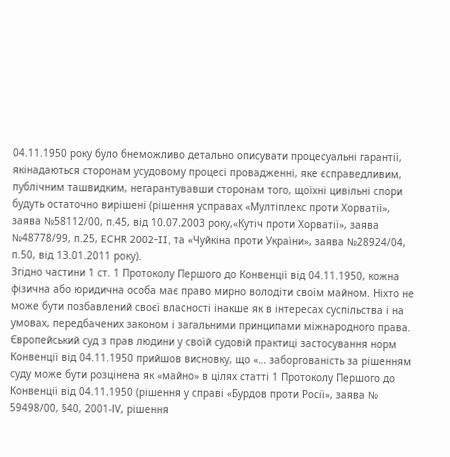04.11.1950 року було бнеможливо детально описувати процесуальні гарантії, якінадаються сторонам усудовому процесі провадженні, яке єсправедливим, публічним ташвидким, негарантувавши сторонам того, щоїхні цивільні спори будуть остаточно вирішені (рішення усправах «Мултіплекс проти Хорватії», заява №58112/00, п.45, від 10.07.2003 року,«Кутіч проти Хорватії», заява №48778/99, п.25, ECHR 2002-II, та «Чуйкіна проти України», заява №28924/04, п.50, від 13.01.2011 року).
Згідно частини 1 ст. 1 Протоколу Першого до Конвенції від 04.11.1950, кожна фізична або юридична особа має право мирно володіти своїм майном. Ніхто не може бути позбавлений своєї власності інакше як в інтересах суспільства і на умовах, передбачених законом і загальними принципами міжнародного права.
Європейський суд з прав людини у своїй судовій практиці застосування норм Конвенції від 04.11.1950 прийшов висновку, що «… заборгованість за рішенням суду може бути розцінена як «майно» в цілях статті 1 Протоколу Першого до Конвенції від 04.11.1950 (рішення у справі «Бурдов проти Росії», заява № 59498/00, §40, 2001-ІV, рішення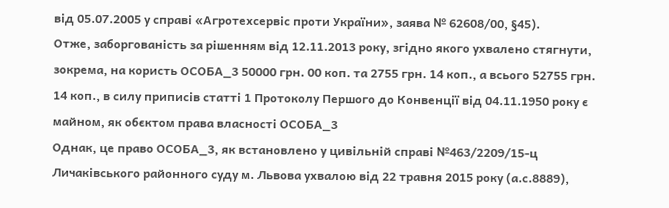від 05.07.2005 у справі «Агротехсервіс проти України», заява № 62608/00, §45).
Отже, заборгованість за рішенням від 12.11.2013 року, згідно якого ухвалено стягнути, зокрема, на користь ОСОБА_3 50000 грн. 00 коп. та 2755 грн. 14 коп., а всього 52755 грн. 14 коп., в силу приписів статті 1 Протоколу Першого до Конвенції від 04.11.1950 року є майном, як обєктом права власності ОСОБА_3
Однак, це право ОСОБА_3, як встановлено у цивільній справі №463/2209/15-ц Личаківського районного суду м. Львова ухвалою від 22 травня 2015 року (а.с.8889),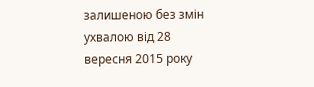залишеною без змін ухвалою від 28 вересня 2015 року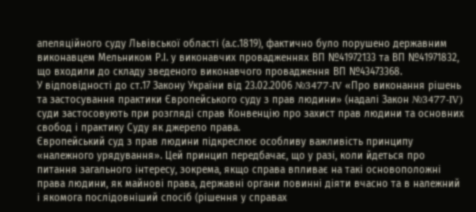апеляційного суду Львівської області (а.с.1819), фактично було порушено державним виконавцем Мельником Р.І. у виконавчих провадженнях ВП №41972133 та ВП №41971832, що входили до складу зведеного виконавчого провадження ВП №43473368.
У відповідності до ст.17 Закону України від 23.02.2006 №3477-IV «Про виконання рішень та застосування практики Європейського суду з прав людини» (надалі Закон №3477-IV) суди застосовують при розгляді справ Конвенцію про захист прав людини та основних свобод і практику Суду як джерело права.
Європейський суд з прав людини підкреслює особливу важливість принципу «належного урядування». Цей принцип передбачає, що у разі, коли йдеться про питання загального інтересу, зокрема, якщо справа впливає на такі основоположні права людини, як майнові права, державні органи повинні діяти вчасно та в належний і якомога послідовніший спосіб (рішення у справах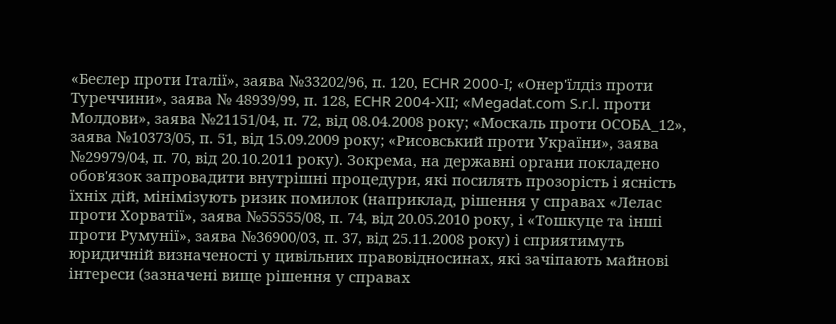«Беєлер проти Італії», заява №33202/96, п. 120, ECHR 2000-I; «Онер'їлдіз проти Туреччини», заява № 48939/99, п. 128, ECHR 2004-XII; «Megadat.com S.r.l. проти Молдови», заява №21151/04, п. 72, від 08.04.2008 року; «Москаль проти ОСОБА_12», заява №10373/05, п. 51, від 15.09.2009 року; «Рисовський проти України», заява №29979/04, п. 70, від 20.10.2011 року). Зокрема, на державні органи покладено обов'язок запровадити внутрішні процедури, які посилять прозорість і ясність їхніх дій, мінімізують ризик помилок (наприклад, рішення у справах «Лелас проти Хорватії», заява №55555/08, п. 74, від 20.05.2010 року, і «Тошкуце та інші проти Румунії», заява №36900/03, п. 37, від 25.11.2008 року) і сприятимуть юридичній визначеності у цивільних правовідносинах, які зачіпають майнові інтереси (зазначені вище рішення у справах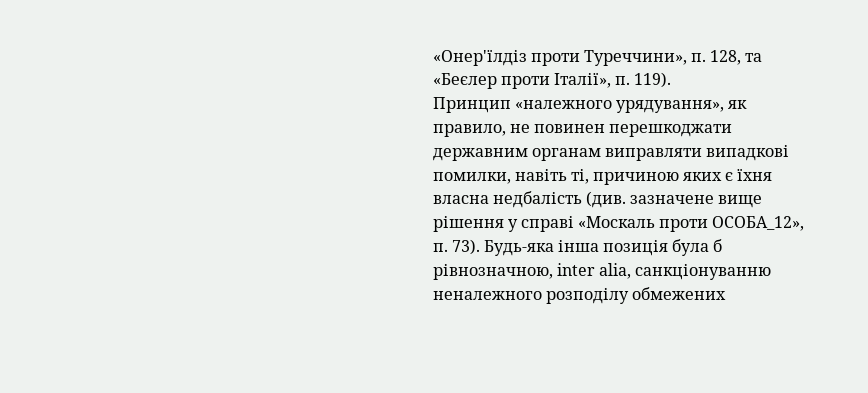«Онер'їлдіз проти Туреччини», п. 128, та «Беєлер проти Італії», п. 119).
Принцип «належного урядування», як правило, не повинен перешкоджати державним органам виправляти випадкові помилки, навіть ті, причиною яких є їхня власна недбалість (див. зазначене вище рішення у справі «Москаль проти ОСОБА_12», п. 73). Будь-яка інша позиція була б рівнозначною, inter alia, санкціонуванню неналежного розподілу обмежених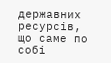державних ресурсів, що саме по собі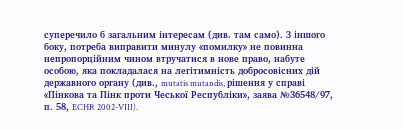суперечило б загальним інтересам (див. там само). З іншого боку, потреба виправити минулу «помилку» не повинна непропорційним чином втручатися в нове право, набуте особою, яка покладалася на легітимність добросовісних дій державного органу (див., mutatis mutandis, рішення у справі «Пінкова та Пінк проти Чеської Республіки», заява №36548/97, п. 58, ECHR 2002-VIII).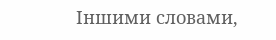Іншими словами,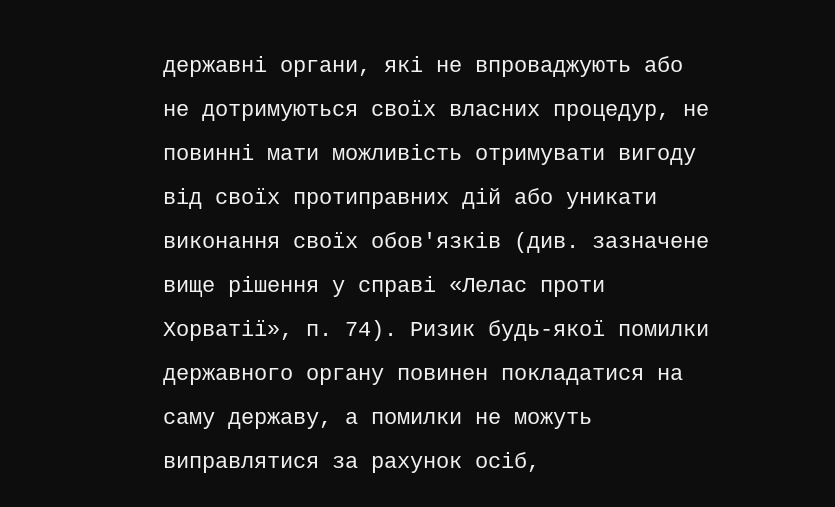державні органи, які не впроваджують або не дотримуються своїх власних процедур, не повинні мати можливість отримувати вигоду від своїх протиправних дій або уникати виконання своїх обов'язків (див. зазначене вище рішення у справі «Лелас проти Хорватії», п. 74). Ризик будь-якої помилки державного органу повинен покладатися на саму державу, а помилки не можуть виправлятися за рахунок осіб,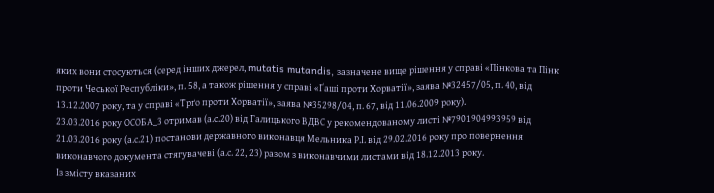яких вони стосуються (серед інших джерел, mutatis mutandis, зазначене вище рішення у справі «Пінкова та Пінк проти Чеської Республіки», п. 58, а також рішення у справі «Ґаші проти Хорватії», заява №32457/05, п. 40, від 13.12.2007 року, та у справі «Трґо проти Хорватії», заява №35298/04, п. 67, від 11.06.2009 року).
23.03.2016 року ОСОБА_3 отримав (а.с.20) від Галицького ВДВС у рекомендованому листі №7901904993959 від 21.03.2016 року (а.с.21) постанови державного виконавця Мельника Р.І. від 29.02.2016 року про повернення виконавчого документа стягувачеві (а.с. 22, 23) разом з виконавчими листами від 18.12.2013 року.
Із змісту вказаних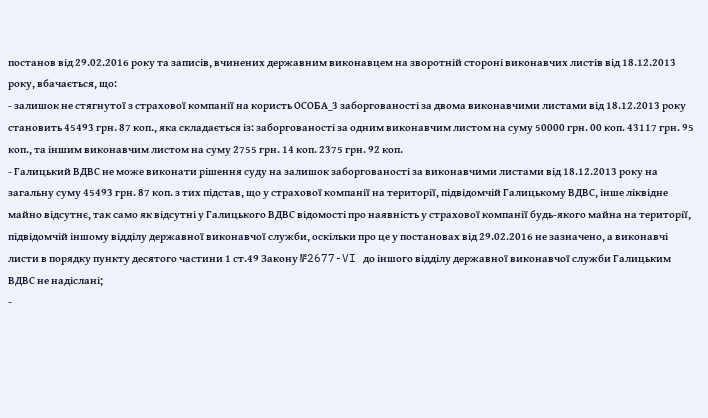постанов від 29.02.2016 року та записів, вчинених державним виконавцем на зворотній стороні виконавчих листів від 18.12.2013 року, вбачається, що:
- залишок не стягнутої з страхової компанії на користь ОСОБА_3 заборгованості за двома виконавчими листами від 18.12.2013 року становить 45493 грн. 87 коп., яка складається із: заборгованості за одним виконавчим листом на суму 50000 грн. 00 коп. 43117 грн. 95 коп., та іншим виконавчим листом на суму 2755 грн. 14 коп. 2375 грн. 92 коп.
- Галицький ВДВС не може виконати рішення суду на залишок заборгованості за виконавчими листами від 18.12.2013 року на загальну суму 45493 грн. 87 коп. з тих підстав, що у страхової компанії на території, підвідомчій Галицькому ВДВС, інше ліквідне майно відсутнє, так само як відсутні у Галицького ВДВС відомості про наявність у страхової компанії будь-якого майна на території, підвідомчій іншому відділу державної виконавчої служби, оскільки про це у постановах від 29.02.2016 не зазначено, а виконавчі листи в порядку пункту десятого частини 1 ст.49 Закону №2677-VI до іншого відділу державної виконавчої служби Галицьким ВДВС не надіслані;
-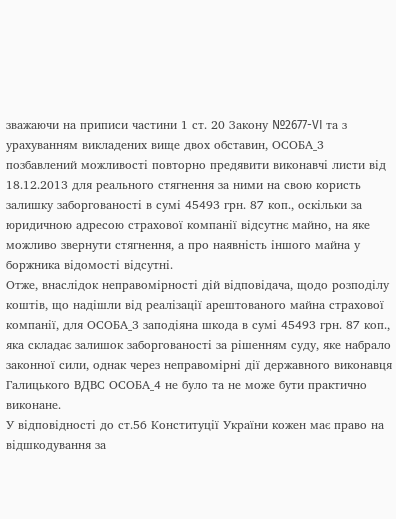зважаючи на приписи частини 1 ст. 20 Закону №2677-VI та з урахуванням викладених вище двох обставин, ОСОБА_3 позбавлений можливості повторно предявити виконавчі листи від 18.12.2013 для реального стягнення за ними на свою користь залишку заборгованості в сумі 45493 грн. 87 коп., оскільки за юридичною адресою страхової компанії відсутнє майно, на яке можливо звернути стягнення, а про наявність іншого майна у боржника відомості відсутні.
Отже, внаслідок неправомірності дій відповідача, щодо розподілу коштів, що надішли від реалізації арештованого майна страхової компанії, для ОСОБА_3 заподіяна шкода в сумі 45493 грн. 87 коп., яка складає залишок заборгованості за рішенням суду, яке набрало законної сили, однак через неправомірні дії державного виконавця Галицького ВДВС ОСОБА_4 не було та не може бути практично виконане.
У відповідності до ст.56 Конституції України кожен має право на відшкодування за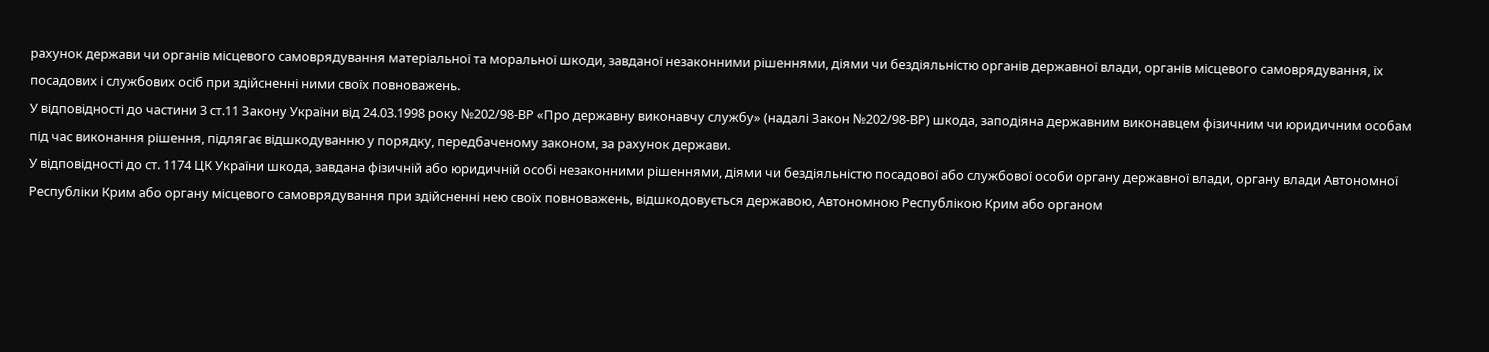рахунок держави чи органів місцевого самоврядування матеріальної та моральної шкоди, завданої незаконними рішеннями, діями чи бездіяльністю органів державної влади, органів місцевого самоврядування, їх посадових і службових осіб при здійсненні ними своїх повноважень.
У відповідності до частини 3 ст.11 Закону України від 24.03.1998 року №202/98-ВР «Про державну виконавчу службу» (надалі Закон №202/98-ВР) шкода, заподіяна державним виконавцем фізичним чи юридичним особам під час виконання рішення, підлягає відшкодуванню у порядку, передбаченому законом, за рахунок держави.
У відповідності до ст. 1174 ЦК України шкода, завдана фізичній або юридичній особі незаконними рішеннями, діями чи бездіяльністю посадової або службової особи органу державної влади, органу влади Автономної Республіки Крим або органу місцевого самоврядування при здійсненні нею своїх повноважень, відшкодовується державою, Автономною Республікою Крим або органом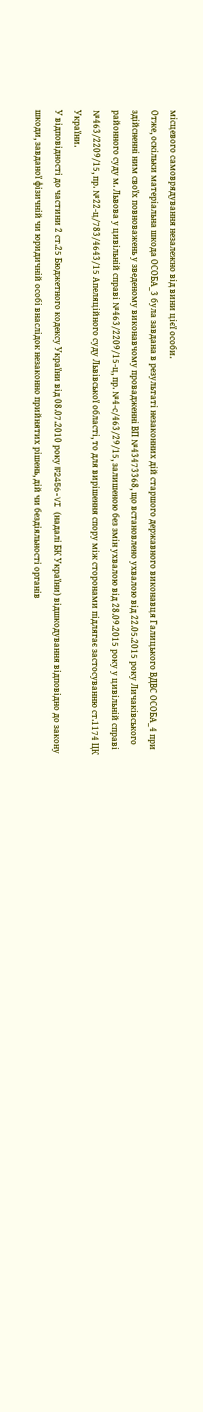місцевого самоврядування незалежно від вини цієї особи.
Отже, оскільки матеріальна шкода ОСОБА_3 була завдана в результаті незаконних дій старшого державного виконавця Галицького ВДВС ОСОБА_4 при здійсненні ним своїх повноважень у зведеному виконавчому провадженні ВП №43473368, що встановлено ухвалою від 22.05.2015 року Личаківського районного суду м. Львова у цивільній справі №463/2209/15-ц, пр. №4-с/463/29/15, залишеною без змін ухвалою від 28.09.2015 року у цивільній справі №463/2209/15, пр. №22-ц/783/4643/15 Апеляційного суду Львівської області, то для вирішення спору між сторонами підлягає застосуванню ст.1174 ЦК України.
У відповідності до частини 2 ст.25 Бюджетного кодексу України від 08.07.2010 року №2456-VI (надалі БК України) відшкодування відповідно до закону шкоди, завданої фізичній чи юридичній особі внаслідок незаконно прийнятих рішень, дій чи бездіяльності органів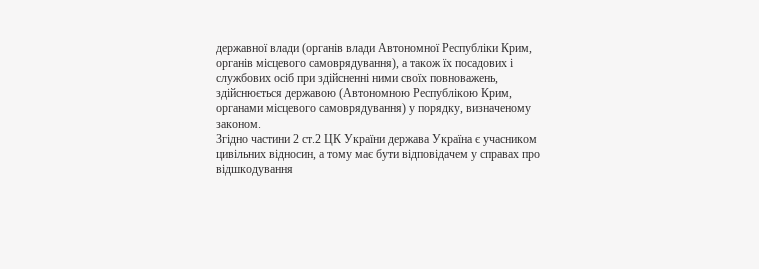державної влади (органів влади Автономної Республіки Крим, органів місцевого самоврядування), а також їх посадових і службових осіб при здійсненні ними своїх повноважень, здійснюється державою (Автономною Республікою Крим, органами місцевого самоврядування) у порядку, визначеному законом.
Згідно частини 2 ст.2 ЦК України держава Україна є учасником цивільних відносин, а тому має бути відповідачем у справах про відшкодування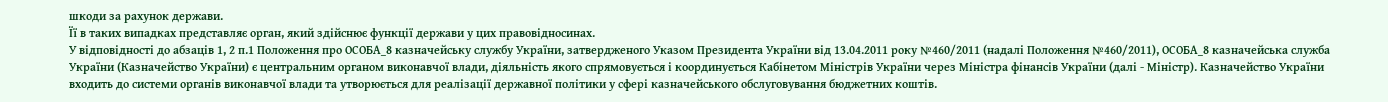шкоди за рахунок держави.
Її в таких випадках представляє орган, який здійснює функції держави у цих правовідносинах.
У відповідності до абзаців 1, 2 п.1 Положення про ОСОБА_8 казначейську службу України, затвердженого Указом Президента України від 13.04.2011 року №460/2011 (надалі Положення №460/2011), ОСОБА_8 казначейська служба України (Казначейство України) є центральним органом виконавчої влади, діяльність якого спрямовується і координується Кабінетом Міністрів України через Міністра фінансів України (далі - Міністр). Казначейство України входить до системи органів виконавчої влади та утворюється для реалізації державної політики у сфері казначейського обслуговування бюджетних коштів.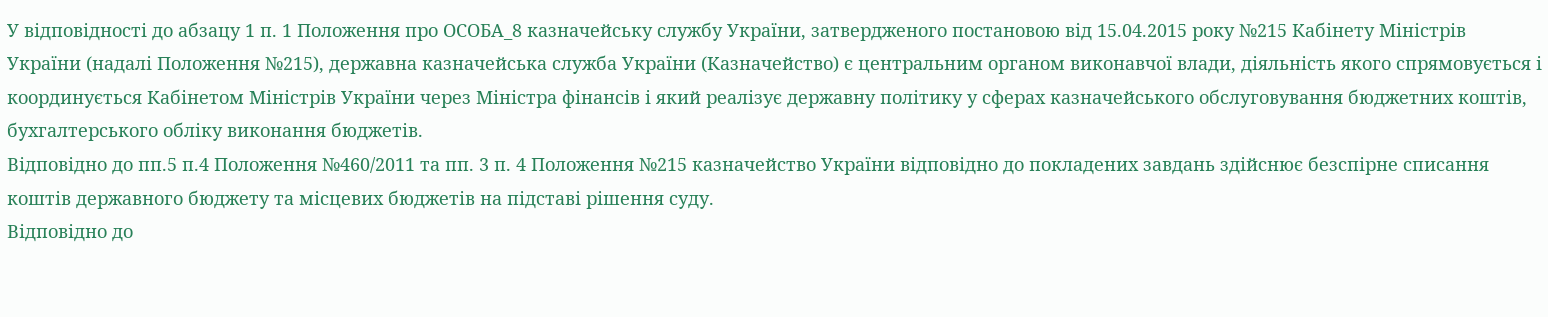У відповідності до абзацу 1 п. 1 Положення про ОСОБА_8 казначейську службу України, затвердженого постановою від 15.04.2015 року №215 Кабінету Міністрів України (надалі Положення №215), державна казначейська служба України (Казначейство) є центральним органом виконавчої влади, діяльність якого спрямовується і координується Кабінетом Міністрів України через Міністра фінансів і який реалізує державну політику у сферах казначейського обслуговування бюджетних коштів, бухгалтерського обліку виконання бюджетів.
Відповідно до пп.5 п.4 Положення №460/2011 та пп. 3 п. 4 Положення №215 казначейство України відповідно до покладених завдань здійснює безспірне списання коштів державного бюджету та місцевих бюджетів на підставі рішення суду.
Відповідно до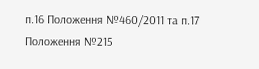п.16 Положення №460/2011 та п.17 Положення №215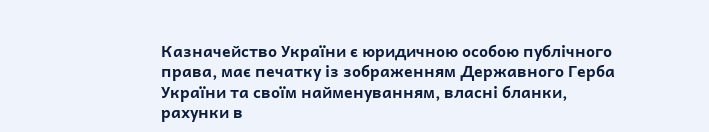Казначейство України є юридичною особою публічного права, має печатку із зображенням Державного Герба України та своїм найменуванням, власні бланки, рахунки в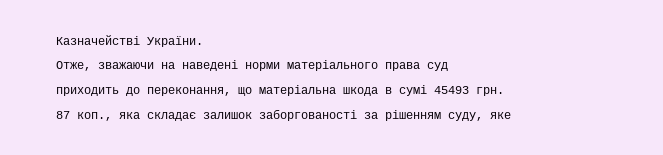Казначействі України.
Отже, зважаючи на наведені норми матеріального права суд приходить до переконання, що матеріальна шкода в сумі 45493 грн. 87 коп., яка складає залишок заборгованості за рішенням суду, яке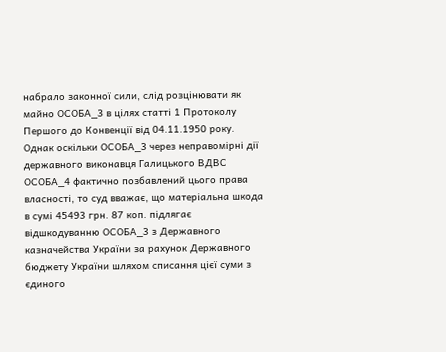набрало законної сили, слід розцінювати як майно ОСОБА_3 в цілях статті 1 Протоколу Першого до Конвенції від 04.11.1950 року.
Однак оскільки ОСОБА_3 через неправомірні дії державного виконавця Галицького ВДВС ОСОБА_4 фактично позбавлений цього права власності, то суд вважає, що матеріальна шкода в сумі 45493 грн. 87 коп. підлягає відшкодуванню ОСОБА_3 з Державного казначейства України за рахунок Державного бюджету України шляхом списання цієї суми з єдиного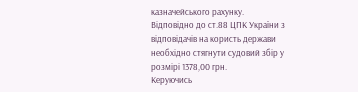казначейського рахунку.
Відповідно до ст.88 ЦПК України з відповідачів на користь держави необхідно стягнути судовий збір у розмірі 1378,00 грн.
Керуючись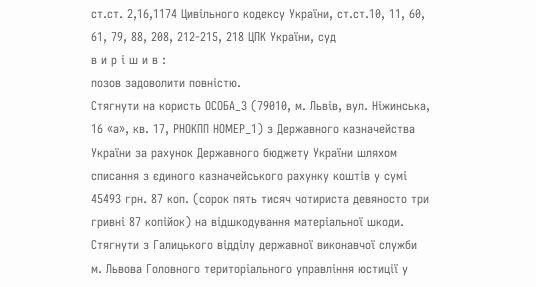ст.ст. 2,16,1174 Цивільного кодексу України, ст.ст.10, 11, 60, 61, 79, 88, 208, 212-215, 218 ЦПК України, суд
в и р і ш и в :
позов задоволити повністю.
Стягнути на користь ОСОБА_3 (79010, м. Львів, вул. Ніжинська, 16 «а», кв. 17, РНОКПП НОМЕР_1) з Державного казначейства України за рахунок Державного бюджету України шляхом списання з єдиного казначейського рахунку коштів у сумі 45493 грн. 87 коп. (сорок пять тисяч чотириста девяносто три гривні 87 копійок) на відшкодування матеріальної шкоди.
Стягнути з Галицького відділу державної виконавчої служби м. Львова Головного територіального управління юстиції у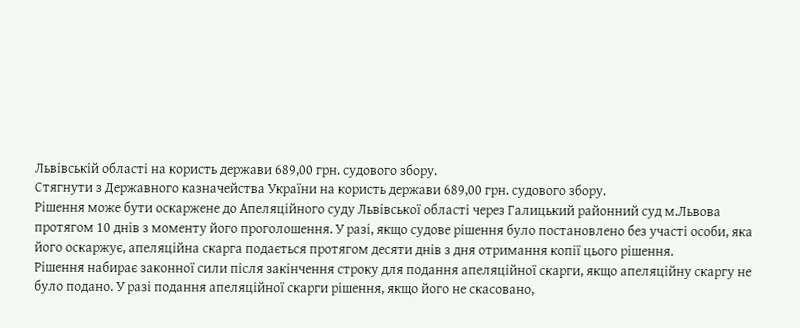Львівській області на користь держави 689,00 грн. судового збору.
Стягнути з Державного казначейства України на користь держави 689,00 грн. судового збору.
Рішення може бути оскаржене до Апеляційного суду Львівської області через Галицький районний суд м.Львова протягом 10 днів з моменту його проголошення. У разі, якщо судове рішення було постановлено без участі особи, яка його оскаржує, апеляційна скарга подається протягом десяти днів з дня отримання копії цього рішення.
Рішення набирає законної сили після закінчення строку для подання апеляційної скарги, якщо апеляційну скаргу не було подано. У разі подання апеляційної скарги рішення, якщо його не скасовано,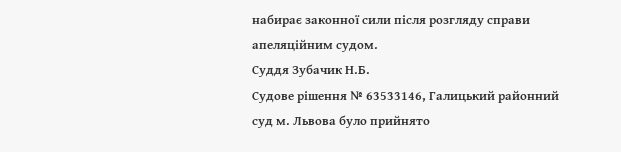набирає законної сили після розгляду справи апеляційним судом.
Суддя Зубачик Н.Б.
Судове рішення № 63533146, Галицький районний суд м. Львова було прийнято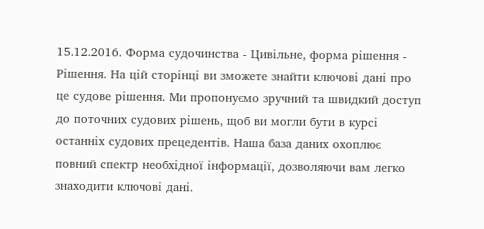15.12.2016. Форма судочинства - Цивільне, форма рішення - Рішення. На цій сторінці ви зможете знайти ключові дані про це судове рішення. Ми пропонуємо зручний та швидкий доступ до поточних судових рішень, щоб ви могли бути в курсі останніх судових прецедентів. Наша база даних охоплює повний спектр необхідної інформації, дозволяючи вам легко знаходити ключові дані.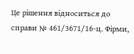Це рішення відноситься до справи № 461/3671/16-ц. Фірми,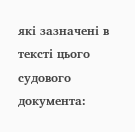які зазначені в тексті цього судового документа: